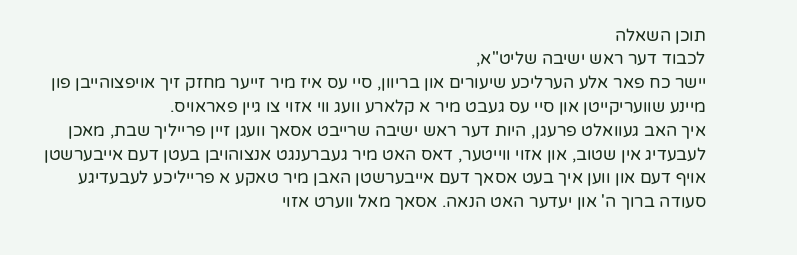תוכן השאלה
לכבוד דער ראש ישיבה שליט"א,
יישר כח פאר אלע הערליכע שיעורים און בריוון, סיי עס איז מיר זייער מחזק זיך אויפצוהייבן פון מיינע שוועריקייטן און סיי עס געבט מיר א קלארע וועג ווי אזוי צו גיין פאראויס.
איך האב געוואלט פרעגן, היות דער ראש ישיבה שרייבט אסאך וועגן זיין פרייליך שבת, מאכן לעבעדיג אין שטוב, און אזוי ווייטער, דאס האט מיר געברענגט אנצוהויבן בעטן דעם אייבערשטן אויף דעם און ווען איך בעט אסאך דעם אייבערשטן האבן מיר טאקע א פרייליכע לעבעדיגע סעודה ברוך ה' און יעדער האט הנאה. אסאך מאל ווערט אזוי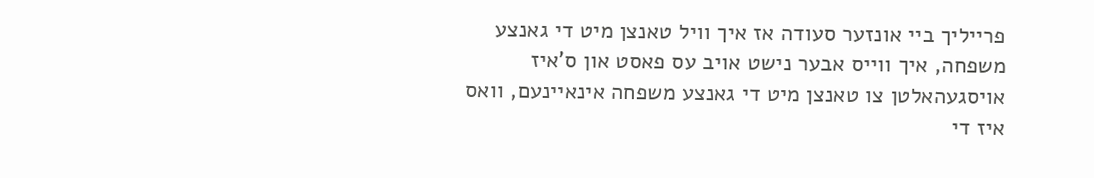פרייליך ביי אונזער סעודה אז איך וויל טאנצן מיט די גאנצע משפחה, איך ווייס אבער נישט אויב עס פאסט און ס'איז אויסגעהאלטן צו טאנצן מיט די גאנצע משפחה אינאיינעם, וואס איז די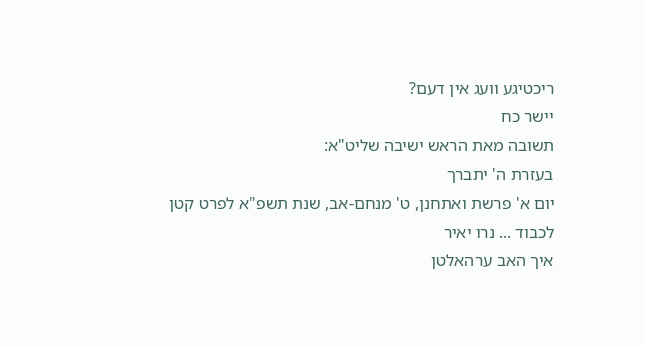ריכטיגע וועג אין דעם?
יישר כח
תשובה מאת הראש ישיבה שליט"א:
בעזרת ה' יתברך
יום א' פרשת ואתחנן, ט' מנחם-אב, שנת תשפ"א לפרט קטן
לכבוד ... נרו יאיר
איך האב ערהאלטן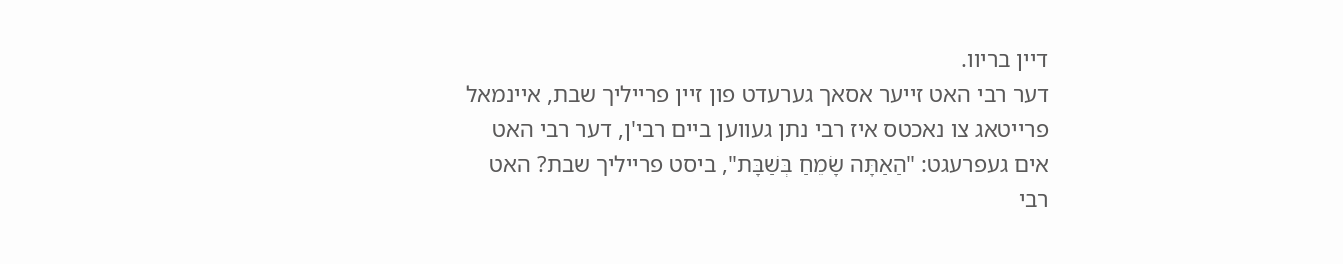דיין בריוו.
דער רבי האט זייער אסאך גערעדט פון זיין פרייליך שבת, איינמאל פרייטאג צו נאכטס איז רבי נתן געווען ביים רבי'ן, דער רבי האט אים געפרעגט: "הַאַתָּה שָׂמֵחַ בְּשַׁבָּת", ביסט פרייליך שבת? האט רבי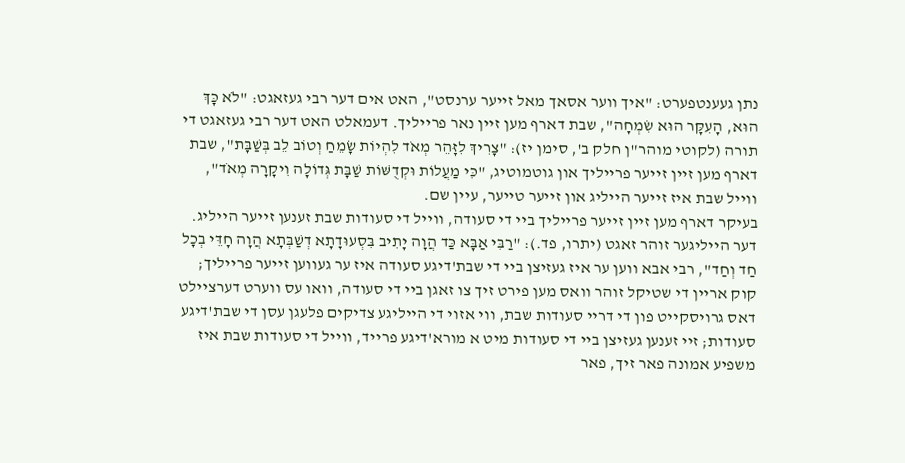נתן געענטפערט: "איך ווער אסאך מאל זייער ערנסט", האט אים דער רבי געזאגט: "לֹא כָּךְ הוּא, הָעִקָּר הוּא שִׂמְחָה", שבת דארף מען זיין נאר פרייליך. דעמאלט האט דער רבי געזאגט די תורה (לקוטי מוהר"ן חלק ב', סימן יז): "צָרִיךְ לִזָּהֵר מְאֹד לִהְיוֹת שָׂמֵחַ וְטוֹב לֵב בְּשַׁבָּת", שבת דארף מען זיין זייער פרייליך און גוטמוטיג, "כִּי מַעֲלוֹת וּקְדֻשּׁוֹת שַׁבָּת גְּדוֹלָה וִיקָרָה מְאֹד", ווייל שבת איז זייער הייליג און זייער טייער, עיין שם.
בעיקר דארף מען זיין זייער פרייליך ביי די סעודה, ווייל די סעודות שבת זענען זייער הייליג. דער הייליגער זוהר זאגט (יתרו, פד.): "רַבִּי אַבָּא כַּד הֲוָה יָתִיב בִּסְעוּדָתָא דְשַׁבְּתָא הֲוָה חָדֵּי בְכָל חַד וְחַד", רבי אבא ווען ער איז געזיצן ביי די שבת'דיגע סעודה איז ער געווען זייער פרייליך; קוק אריין די שטיקל זוהר וואס מען פירט זיך צו זאגן ביי די סעודה, וואו עס ווערט דערציילט דאס גרויסקייט פון די דריי סעודות שבת, ווי אזוי די הייליגע צדיקים פלעגן עסן די שבת'דיגע סעודות; זיי זענען געזיצן ביי די סעודות מיט א מורא'דיגע פרייד, ווייל די סעודות שבת איז משפיע אמונה פאר זיך, פאר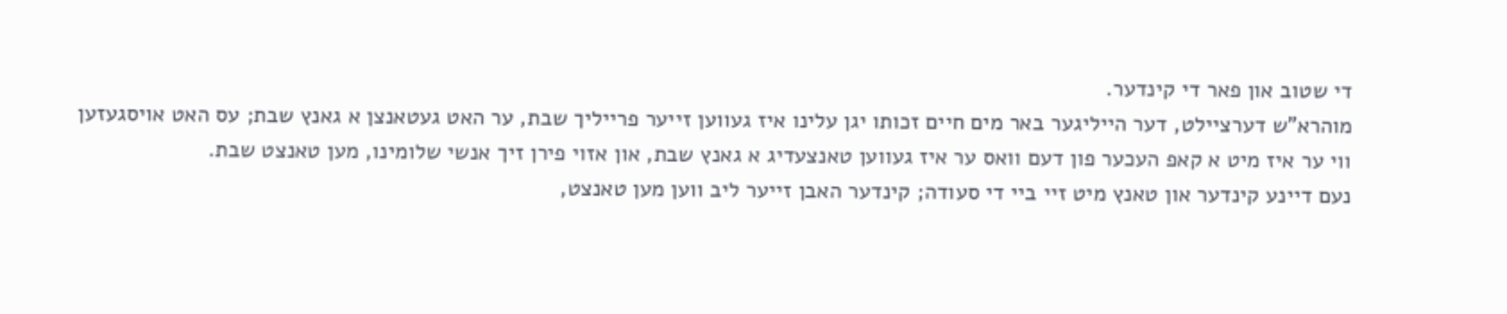די שטוב און פאר די קינדער.
מוהרא"ש דערציילט, דער הייליגער באר מים חיים זכותו יגן עלינו איז געווען זייער פרייליך שבת, ער האט געטאנצן א גאנץ שבת; עס האט אויסגעזען ווי ער איז מיט א קאפ העכער פון דעם וואס ער איז געווען טאנצעדיג א גאנץ שבת, און אזוי פירן זיך אנשי שלומינו, מען טאנצט שבת.
נעם דיינע קינדער און טאנץ מיט זיי ביי די סעודה; קינדער האבן זייער ליב ווען מען טאנצט,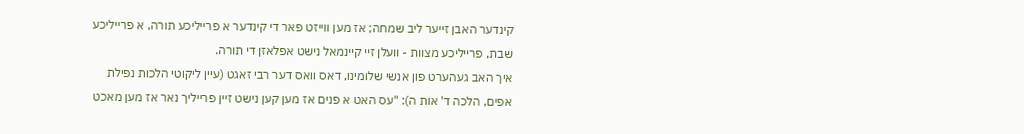קינדער האבן זייער ליב שמחה; אז מען ווייזט פאר די קינדער א פרייליכע תורה, א פרייליכע שבת, פרייליכע מצוות - וועלן זיי קיינמאל נישט אפלאזן די תורה.
איך האב געהערט פון אנשי שלומינו, דאס וואס דער רבי זאגט (עיין ליקוטי הלכות נפילת אפים, הלכה ד' אות ה): "עס האט א פנים אז מען קען נישט זיין פרייליך נאר אז מען מאכט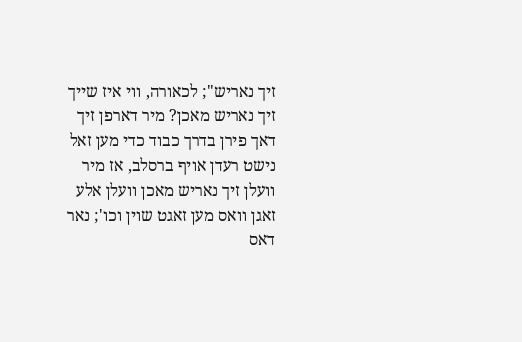זיך נאריש"; לכאורה, ווי איז שייך זיך נאריש מאכן? מיר דארפן זיך דאך פירן בדרך כבוד כדי מען זאל נישט רעדן אויף ברסלב, אז מיר וועלן זיך נאריש מאכן וועלן אלע זאגן וואס מען זאגט שוין וכו'; נאר דאס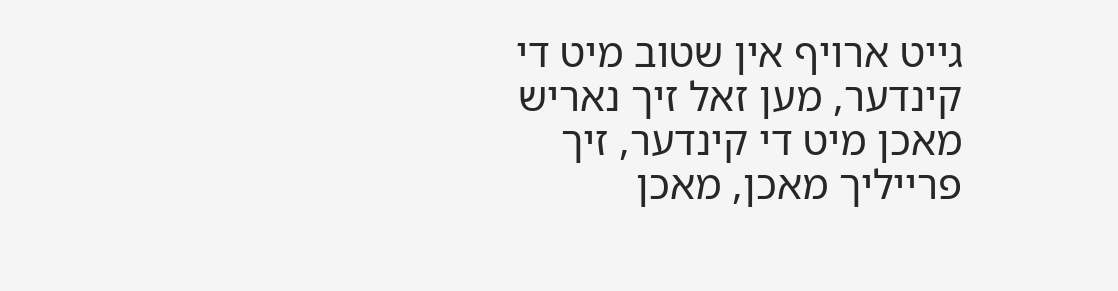גייט ארויף אין שטוב מיט די קינדער, מען זאל זיך נאריש מאכן מיט די קינדער, זיך פרייליך מאכן, מאכן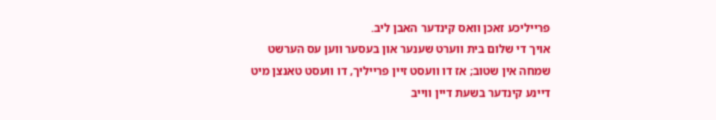פרייליכע זאכן וואס קינדער האבן ליב.
אויך די שלום בית ווערט שענער און בעסער ווען עס הערשט שמחה אין שטוב; אז דו וועסט זיין פרייליך, דו וועסט טאנצן מיט דיינע קינדער בשעת דיין ווייב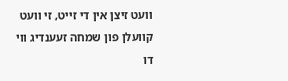וועט זיצן אין די זייט, זי וועט קוועלן פון שמחה זעענדיג ווי דו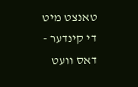טאנצט מיט די קינדער - דאס וועט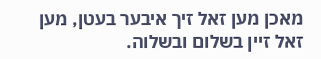מאכן מען זאל זיך איבער בעטן, מען זאל זיין בשלום ובשלוה.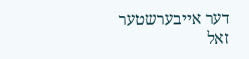דער אייבערשטער זאל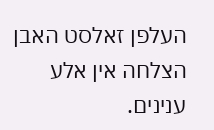העלפן זאלסט האבן הצלחה אין אלע ענינים.